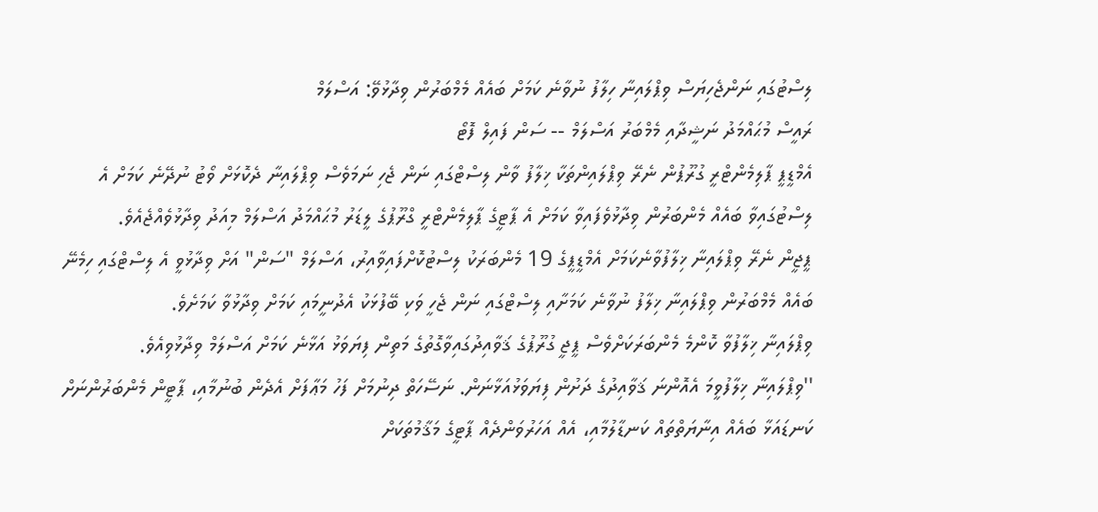ލިސްޓުގައި ނަންޖެހިޔަސް ވިޕްލައިނާ ހިލާފު ނުވާނެ ކަމަށް ބައެއް މެމްބަރުން ވިދާޅުވޭ: އަސްލަމް
ރައީސް މުޙައްމަދު ނަޝީދާއި މެމްބަރު އަސްލަމް -- ސަން ފައިލް ފޮޓޯ
އެމްޑީޕީ ޕާލިމެންޓްރީ ގުރޫޕުން ނެރޭ ވިޕްލައިންތަކާ ޚިލާފު ވާން ލިސްޓްގައި ނަން ޖެހި ނަމަވެސް ވިޕްލައިނާ ދެކޮޅަށް ވޯޓު ނުދޭނެ ކަމަށް އެ ލިސްޓުގައިވާ ބައެއް މެންބަރުން ވިދާޅުވެފައިވާ ކަމަށް އެ ޕާޓީގެ ޕާލިމެންޓްރީ ގްރޫޕުގެ ލީޑަރު މުޙައްމަދު އަސްލަމް މިއަދު ވިދާޅުވެއްޖެއެވެ.
ޕީޖީން ނެރޭ ވިޕްލައިނާ ޚިލާފުވާނެކަމަށް އެމްޑީޕީގެ 19 މެންބަރަކު ލިސްޓުކޮށްފައިވާއިރު، އަސްލަމް "ސަން" އަށް ވިދާޅުވީ އެ ލިސްޓްގައި ހިމެނޭ ބައެއް މެމްބަރުން ވިޕްލައިނާ ޚިލާފު ނުވާނެ ކަމަށާއި ލިސްޓްގައި ނަން ޖެހީ ވަކި ބޭފުޅަކު އެދުނީމައި ކަމަށް ވިދާޅުވާ ކަމަށެވެ.
ވިޕްލައިނާ ޚިލާފުވާ ކޮންމެ މެންބަރަކަށްވެސް ޕީޖީ ގުރޫޕުގެ ޤަވާއިދުގައިވާގޮތުގެ މަތިން ފިޔަވަޅު އަޅާނެ ކަމަށް އަސްލަމް ވިދާޅުވިއެވެ.
''ވިޕްލައިނާ ޚިލާފުވީމަ އެއޮންނަ ޤަވާއިދުގެ ދަށުން ފިޔަވަޅުއަޅާނަން. ނަސޭހަތް ދިނުމަށް ފަހު މަޢާފަށް އެދެން ބުނުމާއި، ޕާޓީން މެންބަރުންނަށް ކަނޑައަޅާ ބައެއް އިނާޔަތްތައް ކަނޑާލުމާއި، އެއް އަހަރުވަންދެއް ޕާޓީގެ މަޤާމުތަކަށް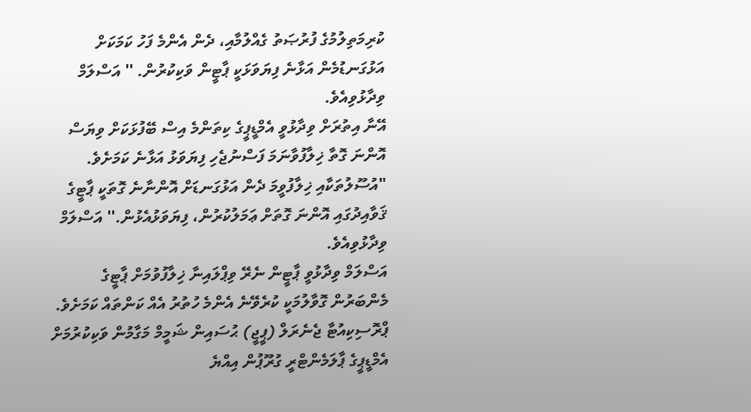ކުރިމަތިލުމުގެ ފުރުޞަތު ގެއްލުމާއި، ދެން އެންމެ ފަހު ކަމަކަށް އަޅުގަނޑުމެން އަޅާނެ ފިޔަވަޅަކީ ޕާޓީން ވަކިކުރުން. '' އަސްލަމް ވިދާޅުވިއެވެ.
އޭނާ އިތުރަށް ވިދާޅުވީ އެމްޑީޕީގެ ކިތަންމެ އިސް ބޭފުޅަކަށް ވިޔަސް އޮންނަ ގޮތާ ޚިލާފުވާނަމަ ފަސްނުޖެހި ފިޔަވަޅު އަޅާނެ ކަމަށެވެ.
"އުސޫލުތަކާއި ޚިލާފުވީމަ ދެން އަޅުގަނޑަށް އޮންނާނެ ގޮތަކީ ޕާޓީގެ ޤަވާއިދުގައި އޮންނަ ގޮތަށް ޢަމަލުކުރުން، ފިޔަވަޅުއެޅުން.'' އަސްލަމް ވިދާޅުވިއެވެ.
އަސްލަމް ވިދާޅުވީ ޕާޓީން ނެރޭ ވިޕްލައިނާ ޚިލާފުވުމަށް ޕާޓީގެ މެންބަރުން ގޮވާލުމަކީ ކުރެވޭނެ އެންމެ ހުތުރު އެއް ކަންތައް ކަމަށެވެ.
ޕްރޮސިކިއުޓާ ޖެނެރަލް (ޕީޖީ) ޙުސައިން ޝަމީމް މަގާމުން ވަކިކުރުމަށް އެމްޑީޕީގެ ޕާލަމެންޓްރީ ގުރޫޕުން އިއްޔެ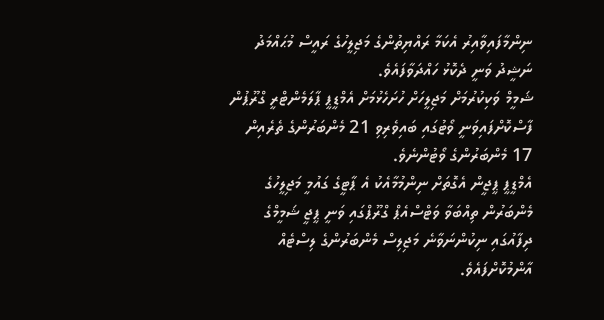ނިންމާފައިވާއިރު އެކަމާ ރައްޔިތުންގެ މަޖިލީހުގެ ރައީސް މުޙައްމަދު ނަޝީދު ވަނީ ދެކޮޅު ހައްދަވާފައެވެ.
ޝަމީމް ވަކިކުރުމަށް މަޖިލީހަށް ހުށަހެޅުމަށް އެމްޑީޕީ ޕާލަމެންޓްރީ ގްރޫޕުން ފާސްކޮށްފައިވަނީ ވޯޓުގައި ބައިވެރިވި 21 މެންބަރުންގެ ތެރެއިން 17 މެންބަރުންގެ ވޯޓުންނެވެ.
އެމްޑީޕީ ޕީޖީން އެގޮތަށް ނިންމުމާއެކު އެ ޕާޓީގެ ގައުމީ މަޖިލީހުގެ މެންބަރުން ތިއްބަވާ ވަޓްސްއެޕް ގްރޫޕްގައި ވަނީ ޕީޖީ ޝަމީމްގެ ދިފާއުގައި ނިކުންނަވާނެ މަޖިލިސް މެންބަރުންގެ ލިސްޓެއް އާންމުކޮށްފައެވެ.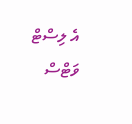އެ ލިސްޓް ވަޓްސް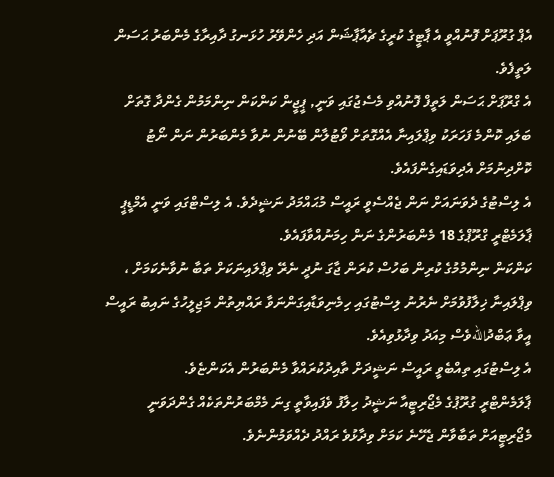އެޕް ގުރޫޕަށް ފޮނުއްވީ އެ ޕާޓީގެ ކުރީގެ ޗެއާޕާޝަން އަދި ހެންވޭރު ހުޅަނގު ދާއިރާގެ މެންބަރު ޙަސަން ލަތީފެވެ.
އެ ގްރޫޕަށް ޙަސަން ލަތީފް ފޮނުއްވި މެސެޖުގައި ވަނީ, ޕީޖީން ކަންކަން ނިންމަމުން ގެންދާ ގޮތަށް ބަލައި ކޮންމެ ފަހަރަކު ވިޕްލައިނާ އެއްގޮތަށް ވޯޓުލާން ބޭނުން ނުވާ މެންބަރުން ނަން ނޯޓު ކޮށްދިނުމަށް އެދިވަޑައިގެންފައެވެ.
އެ ލިސްޓުގެ ދެވަނައަށް ނަން ޖެއްސެވީ ރައީސް މުޙައްމަދު ނަޝީދެވެ. އެ ލިސްޓްގައި ވަނީ އެމްޑީޕީ ޕާލަމެޓްރީ ގްރޫޕްގެ 18 މެންބަރުންގެ ނަން ހިމަނުއްވާފައެވެ.
ކަންކަން ނިންމުމުގެ ކުރިން ބަހުސް ކުރަން ޖާގަ ނުދީ ނެރޭ ވިޕްލައިނަކަށް ތަބާ ނުވާނެކަމަށް ، ވިޕްލައިނާ ޚިލާފުވުމަށް ނެރުނު ލިސްޓުގައި ހިމެނިވަޑާއިގަންނަވާ ރައްޔިތުން މަޖިލީހުގެ ނައިބު ރައީސް އީވާ ޢަބްދުاللهވެސް މިއަދު ވިދާޅުވިއެވެ.
އެ ލިސްޓުގައި ތިއްބެވީ ރައީސް ނަޝީދަށް ތާއިދުކުރައްވާ މެންބަރުން އެކަންޏެވެ.
ޕާލަމެންޓްރީ ގުރޫޕުގެ މެޖޯރިޓީއާ ނަޝީދު ހިލާފު ވެފައިވާތީ ގިނަ މެމްބަރުންތަކެއް ގެންދަވަނީ މެޖޯރިޓީއަށް ތަބާވާން ޖެހޭނެ ކަމަށް ވިދާޅުވެ ރައްދު ދެއްވަމުންނެވެ.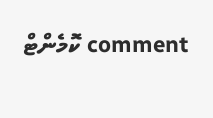comment ކޮމެންޓް